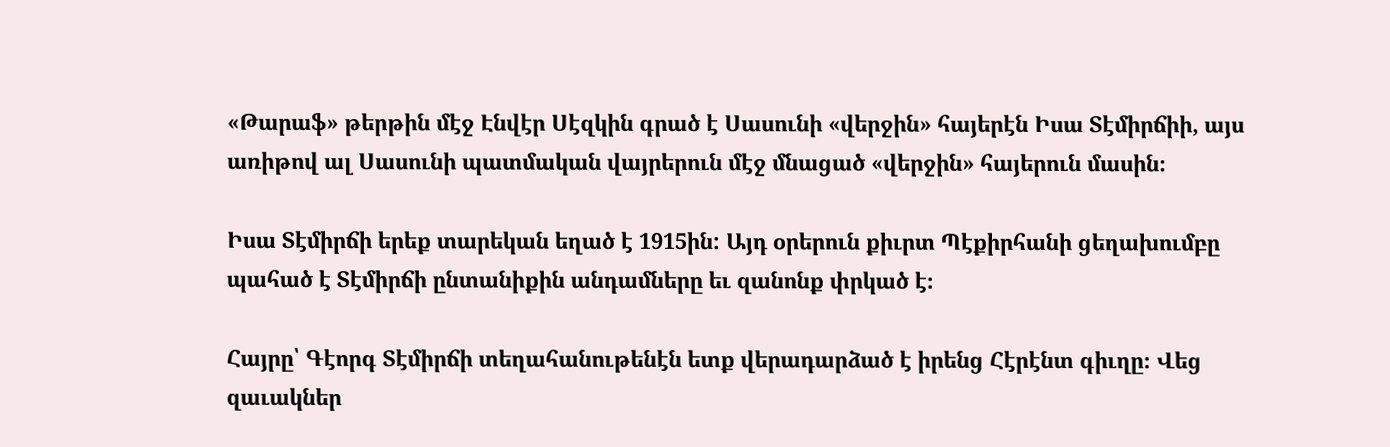«Թարաֆ» թերթին մէջ Էնվէր Սէզկին գրած է Սասունի «վերջին» հայերէն Իսա Տէմիրճիի, այս առիթով ալ Սասունի պատմական վայրերուն մէջ մնացած «վերջին» հայերուն մասին։

Իսա Տէմիրճի երեք տարեկան եղած է 1915ին: Այդ օրերուն քիւրտ Պէքիրհանի ցեղախումբը պահած է Տէմիրճի ընտանիքին անդամները եւ զանոնք փրկած է։

Հայրը՝ Գէորգ Տէմիրճի տեղահանութենէն ետք վերադարձած է իրենց Հէրէնտ գիւղը։ Վեց զաւակներ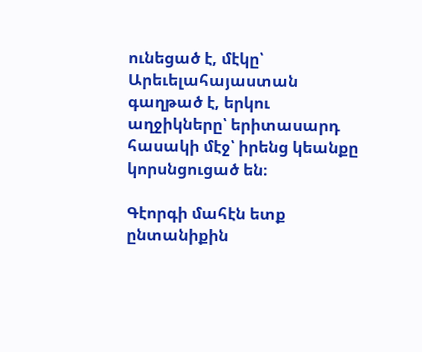ունեցած է, մէկը՝ Արեւելահայաստան գաղթած է, երկու աղջիկները՝ երիտասարդ հասակի մէջ՝ իրենց կեանքը կորսնցուցած են։

Գէորգի մահէն ետք ընտանիքին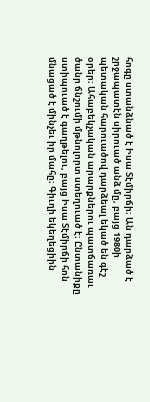հոգը ստանձնած է Իսա Տէմիրճի։ Ան դարձած է շրջապատէն սիրուած անձ մը, բայց 1980ի պետական հարուածով դարձեալ եկած են գէշ օրեր։ Ահաբեկչական արարքներու պատճառաւ ծանր ճնշումի մթնոլորտ ստեղուած է։ Ընտանիքը ստիպուած է գաղթելու, բայց Իսա Տէմիրճի հոն մնացած է մինչեւ իր մահը։ Գիւղի եկեղեցիին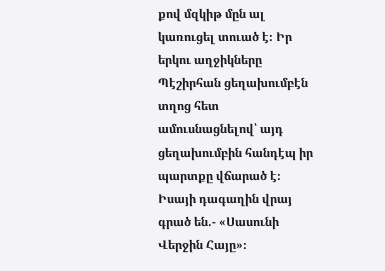քով մզկիթ մըն ալ կառուցել տուած է։ Իր երկու աղջիկները Պէշիրհան ցեղախումբէն տղոց հետ ամուսնացնելով՝ այդ ցեղախումբին հանդէպ իր պարտքը վճարած է։ Իսայի դագաղին վրայ գրած են.- «Սասունի Վերջին Հայը»։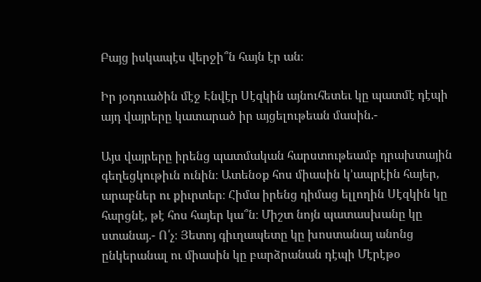Բայց իսկապէս վերջի՞ն հայն էր ան։

Իր յօդուածին մէջ Էնվէր Սէզկին այնուհետեւ կը պատմէ դէպի այդ վայրերը կատարած իր այցելութեան մասին.-

Այս վայրերը իրենց պատմական հարստութեամբ դրախտային գեղեցկութիւն ունին։ Ատենօք հոս միասին կ՚ապրէին հայեր, արաբներ ու քիւրտեր։ Հիմա իրենց դիմաց ելլողին Սէզկին կը հարցնէ, թէ հոս հայեր կա՞ն։ Միշտ նոյն պատասխանը կը ստանայ.- Ո՛չ։ Յետոյ գիւղապետը կը խոստանայ անոնց ընկերանալ ու միասին կը բարձրանան դէպի Մէրէթօ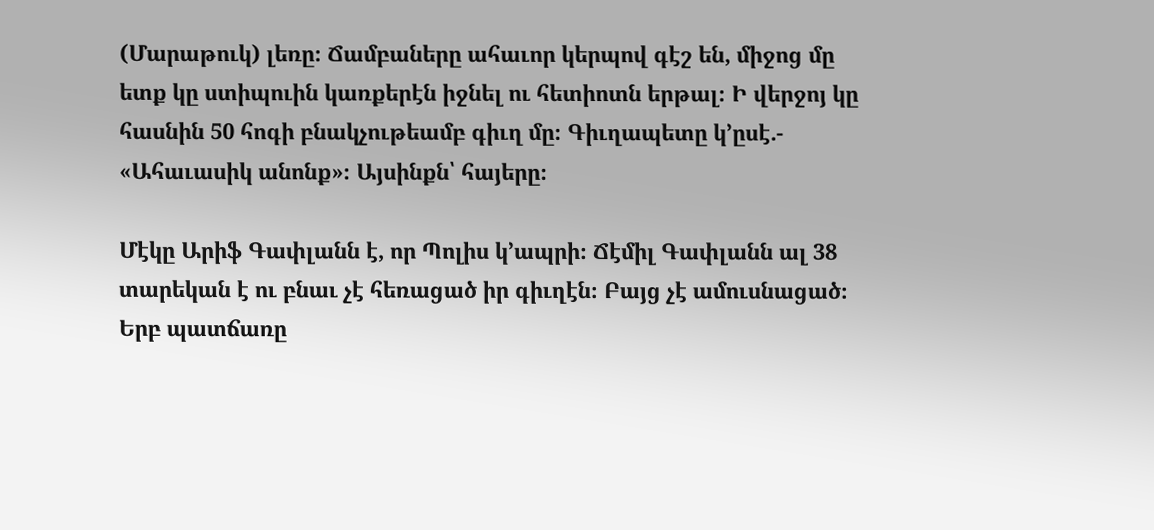(Մարաթուկ) լեռը։ Ճամբաները ահաւոր կերպով գէշ են, միջոց մը ետք կը ստիպուին կառքերէն իջնել ու հետիոտն երթալ։ Ի վերջոյ կը հասնին 50 հոգի բնակչութեամբ գիւղ մը։ Գիւղապետը կ՚ըսէ.- «Ահաւասիկ անոնք»։ Այսինքն՝ հայերը։

Մէկը Արիֆ Գափլանն է, որ Պոլիս կ՚ապրի։ Ճէմիլ Գափլանն ալ 38 տարեկան է ու բնաւ չէ հեռացած իր գիւղէն։ Բայց չէ ամուսնացած։ Երբ պատճառը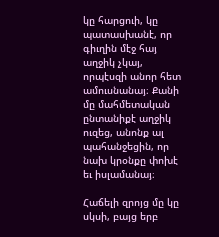կը հարցուի, կը պատասխանէ, որ գիւղին մէջ հայ աղջիկ չկայ, որպէսզի անոր հետ ամուսնանայ։ Քանի մը մահմետական ընտանիքէ աղջիկ ուզեց, անոնք ալ պահանջեցին, որ նախ կրօնքը փոխէ եւ իսլամանայ։

Հաճելի զրոյց մը կը սկսի, բայց երբ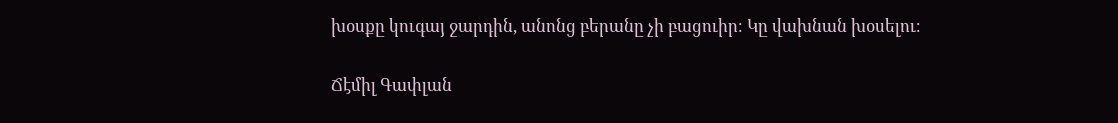խօսքը կուգայ ջարդին, անոնց բերանը չի բացուիր։ Կը վախնան խօսելու։

Ճէմիլ Գափլան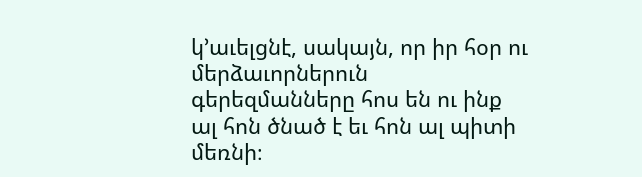կ՚աւելցնէ, սակայն, որ իր հօր ու մերձաւորներուն գերեզմանները հոս են ու ինք ալ հոն ծնած է եւ հոն ալ պիտի մեռնի։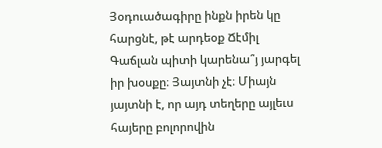Յօդուածագիրը ինքն իրեն կը հարցնէ, թէ արդեօք Ճէմիլ Գաճլան պիտի կարենա՞յ յարգել իր խօսքը։ Յայտնի չէ։ Միայն յայտնի է, որ այդ տեղերը այլեւս հայերը բոլորովին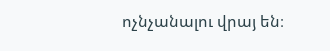ոչնչանալու վրայ են։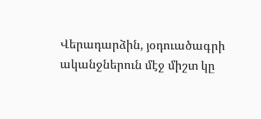Վերադարձին, յօդուածագրի ականջներուն մէջ միշտ կը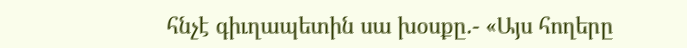հնչէ գիւղապետին սա խօսքը.- «Այս հողերը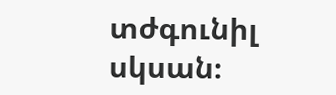տժգունիլ սկսան։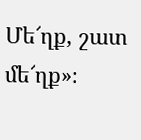Մե՜ղք, շատ մե՜ղք»։